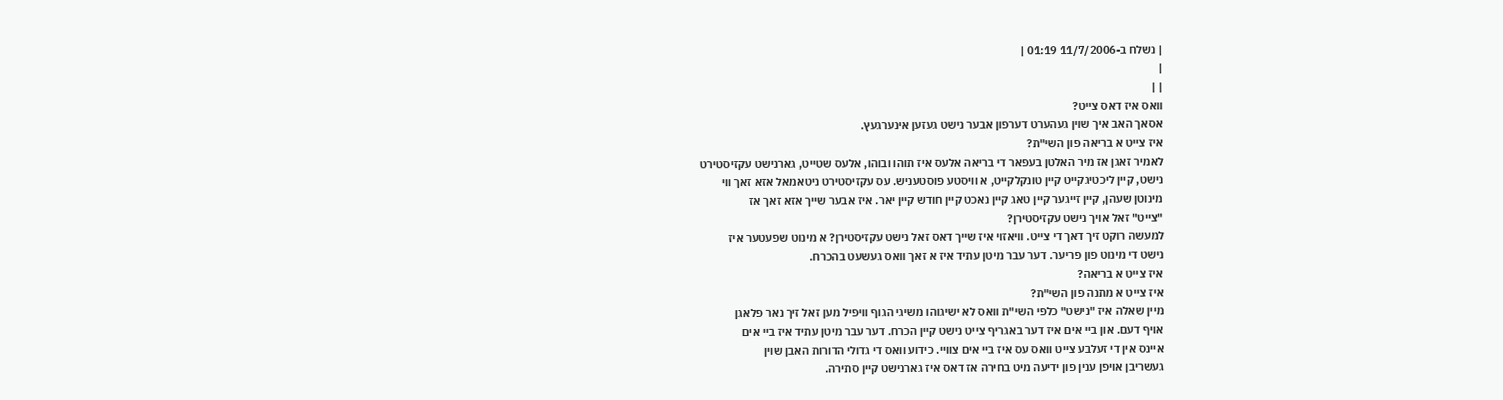| נשלח ב-11/7/2006 01:19 |
|
| |
וואס איז דאס צייט?
אסאך האב איך שוין געהערט דערפון אבער נישט געזען אינערגעץ.
איז צייט א בריאה פון השי"ת?
לאמיר זאגן אז מיר האלטן בעפאר די בריאה אלעס איז תוהו ובוהו, אלעס שטייט, גארנישט עקזיסטירט
נישט, קיין ליכטיגקייט קיין טונקלקייט, א וויסטע פוסטעניש. עס עקזיסטירט ניטאמאל אזא זאך ווי
מינוטן שעהן, קיין זייגער קיין טאג קיין נאכט קיין חודש קיין יאר. איז אבער שייך אזא זאך אז
"צייט" זאל אויך נישט עקזיסטירן?
למעשה רוקט זיך דאך די צייט. וויאזוי איז שייך דאס זאל נישט עקזיסטירן? א מינוט שפעטער איז
נישט די מינוט פון פריער. דער עבר מיטן עתיד איז א זאך וואס געשעט בהכרח.
איז צייט א בריאה?
איז צייט א מתנה פון השי"ת?
מיין שאלה איז "נישט" כלפי השי"ת וואס לא ישיגוהו משיגי הגוף וויפיל מען זאל זיך נאר פלאגן
אויף דעם. און ביי אים איז דער באגריף צייט נישט קיין הכרח. דער עבר מיטן עתיד איז ביי אים
איינס אין די זעלבע צייט וואס עס איז ביי אים צוויי. כידוע וואס די גדולי הדורות האבן שוין
געשריבן אויפן ענין פון ידיעה מיט בחירה אז דאס איז גארנישט קיין סתירה.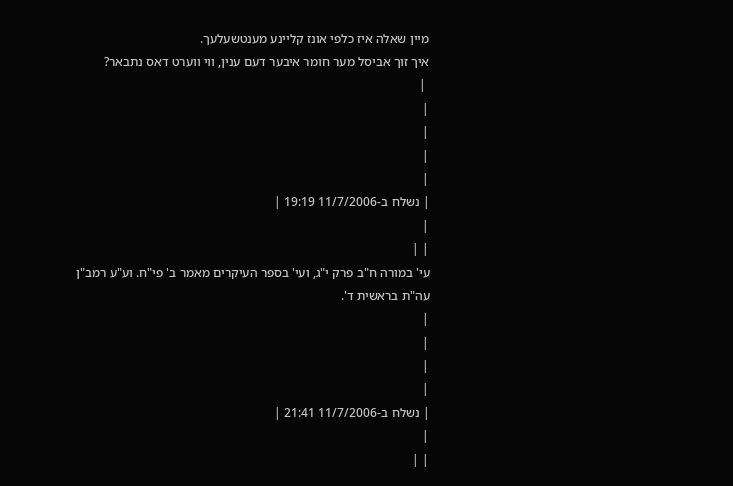מיין שאלה איז כלפי אונז קליינע מענטשעלעך.
איך זוך אביסל מער חומר איבער דעם ענין, ווי ווערט דאס נתבאר?
 |
|
|
|
|
| נשלח ב-11/7/2006 19:19 |
|
| |
עי' במורה ח"ב פרק י"ג, ועי' בספר העיקרים מאמר ב' פי"ח. וע"ע רמב"ן עה"ת בראשית ד'.
|
|
|
|
| נשלח ב-11/7/2006 21:41 |
|
| |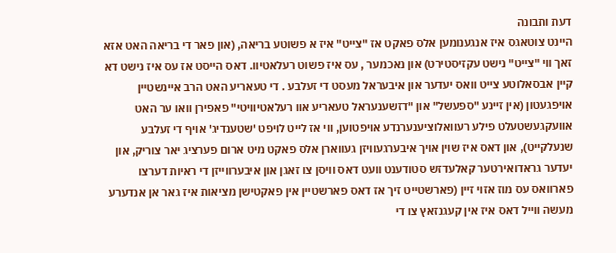דעת ותבונה
היינט צוטאגס איז אנגענומען אלס פאקט אז "צייט" איז א פשוטע בריאה, (און פאר די בריאה האט אזא זאך ווי "צייט" נישט עקזיסטירט) און נאכמער , עס איז פשוט רעלאטיוו. דאס הייסט אז עס איז נישט דא קיין אבסאלוטע צייט וואס יעדער און איבעראל מעסט די זעלבע . די טעאריע האט הרב איינשטיין אויפגעטון (אין זיינע "ספעשל" און "דזשענעראל טעאריע אוו רעלאטיוויטי" פאפירן וואו ער האט אוועקגעשטעלט פילע רעוואלוציענערנדע אויפטוען, ווי אז לייט לויפט 'שטענדיג' אויף די זעלבע שנעלקייט), און דאס איז שוין אויך איבערגעוויזן געווארן אלס פאקט מיט ארום פערציג יאר צוריק, און יעדער גראדואירטער קאלעדזש סטודענט וועט דאס וויסן צו זאגן און איבערווייזן די ראיות דערצו פארוואס עס מוז אזוי זיין (פארשטייט זיך אז דאס פארשטיין אין פאקטישן מציאות איז גאר אן אנדערע מעשה ווייל דאס איז אין קעגנזאץ צו די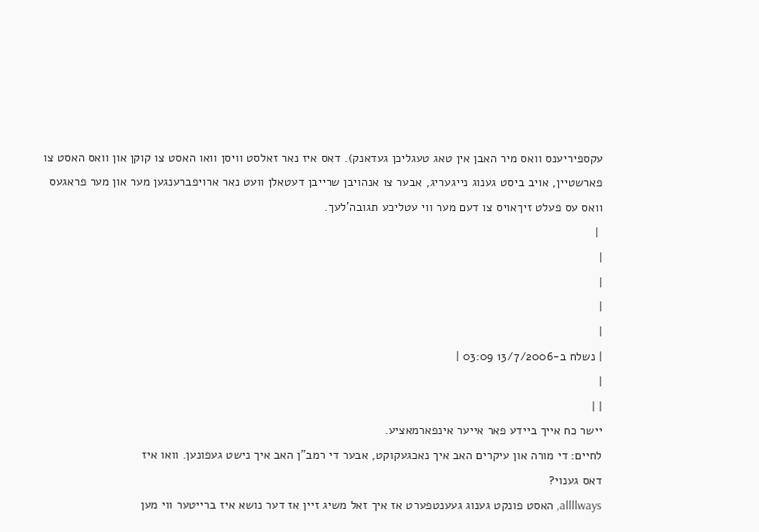עקספיריענס וואס מיר האבן אין טאג טעגליכן געדאנק). דאס איז נאר זאלסט וויסן וואו האסט צו קוקן און וואס האסט צו פארשטיין, אויב ביסט גענוג נייגעריג, אבער צו אנהויבן שרייבן דעטאלן וועט נאר ארויפברענגען מער און מער פראגעס וואס עס פעלט זיךאויס צו דעם מער ווי עטליכע תגובה'לעך.
 |
|
|
|
|
| נשלח ב-13/7/2006 03:09 |
|
| |
יישר כח אייך ביידע פאר אייער אינפארמאציע.
לחיים: די מורה און עיקרים האב איך נאכגעקוקט, אבער די רמב"ן האב איך נישט געפונען. וואו איז
דאס גענוי?
allllways, האסט פונקט גענוג געענטפערט אז איך זאל משיג זיין אז דער נושא איז ברייטער ווי מען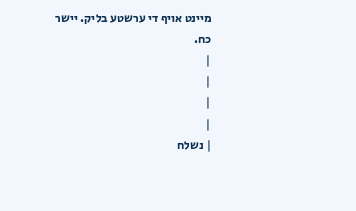מיינט אויף די ערשטע בליק. יישר כח.
|
|
|
|
| נשלח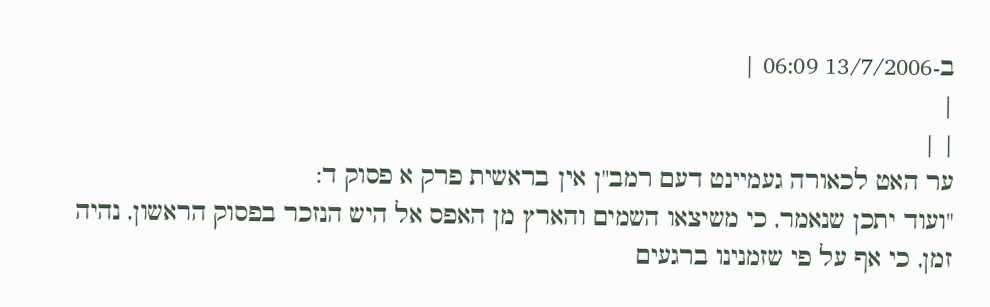ב-13/7/2006 06:09 |
|
| |
ער האט לכאורה געמיינט דעם רמב"ן אין בראשית פרק א פסוק ד:
"ועוד יתכן שנאמר, כי משיצאו השמים והארץ מן האפס אל היש הנזכר בפסוק הראשון, נהיה זמן, כי אף על פי שזמנינו ברגעים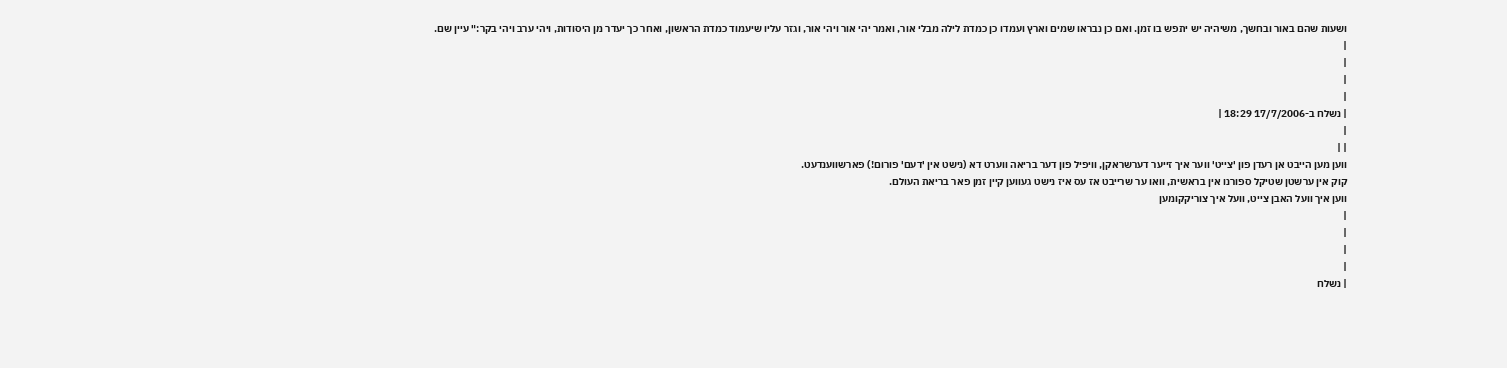ושעות שהם באור ובחשך, משיהיה יש יתפש בו זמן. ואם כן נבראו שמים וארץ ועמדו כן כמדת לילה מבלי אור, ואמר יהי אור ויהי אור, וגזר עליו שיעמוד כמדת הראשון, ואחר כך יעדר מן היסודות, ויהי ערב ויהי בקר:" עיין שם.
|
|
|
|
| נשלח ב-17/7/2006 18:29 |
|
| |
ווען מען הייבט אן רעדן פון 'צייט' ווער איך זייער דערשראקן, וויפיל פון דער בריאה ווערט דא (נישט אין 'דעם' פורום!) פארשווענדעט.
קוק אין ערשטן שטיקל ספורנו אין בראשית, וואו ער שרייבט אז עס איז נישט געווען קיין זמן פאר בריאת העולם.
ווען איך וועל האבן צייט, וועל איך צוריקקומען
|
|
|
|
| נשלח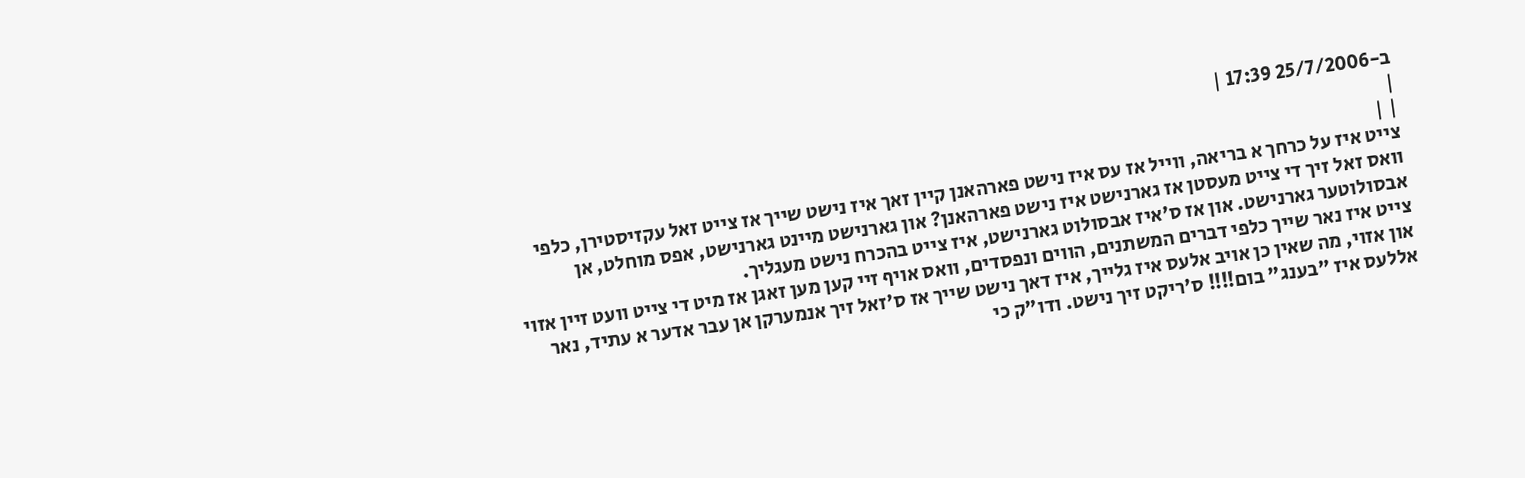ב-25/7/2006 17:39 |
|
| |
צייט איז על כרחך א בריאה, ווייל אז עס איז נישט פארהאנן קיין זאך איז נישט שייך אז צייט זאל עקזיסטירן, כלפי וואס זאל זיך די צייט מעסטן אז גארנישט איז נישט פארהאנן? און גארנישט מיינט גארנישט, אפס מוחלט, אן אבסולוטער גארנישט. און אז ס'איז אבסולוט גארנישט, איז צייט בהכרח נישט מעגליך.
צייט איז נאר שייך כלפי דברים המשתנים, הווים ונפסדים, וואס אויף זיי קען מען זאגן אז מיט די צייט וועט זיין אזוי און אזוי, מה שאין כן אויב אלעס איז גלייך, איז דאך נישט שייך אז ס'זאל זיך אנמערקן אן עבר אדער א עתיד, נאר אללעס איז "בענג" בום!!!! ס'ריקט זיך נישט. ודו"ק כי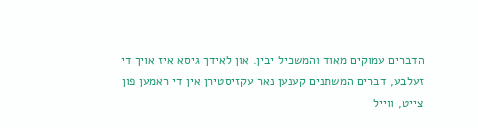הדברים עמוקים מאוד והמשכיל יבין. און לאידך גיסא איז אויך די זעלבע, דברים המשתנים קענען נאר עקזיסטירן אין די ראמען פון צייט, ווייל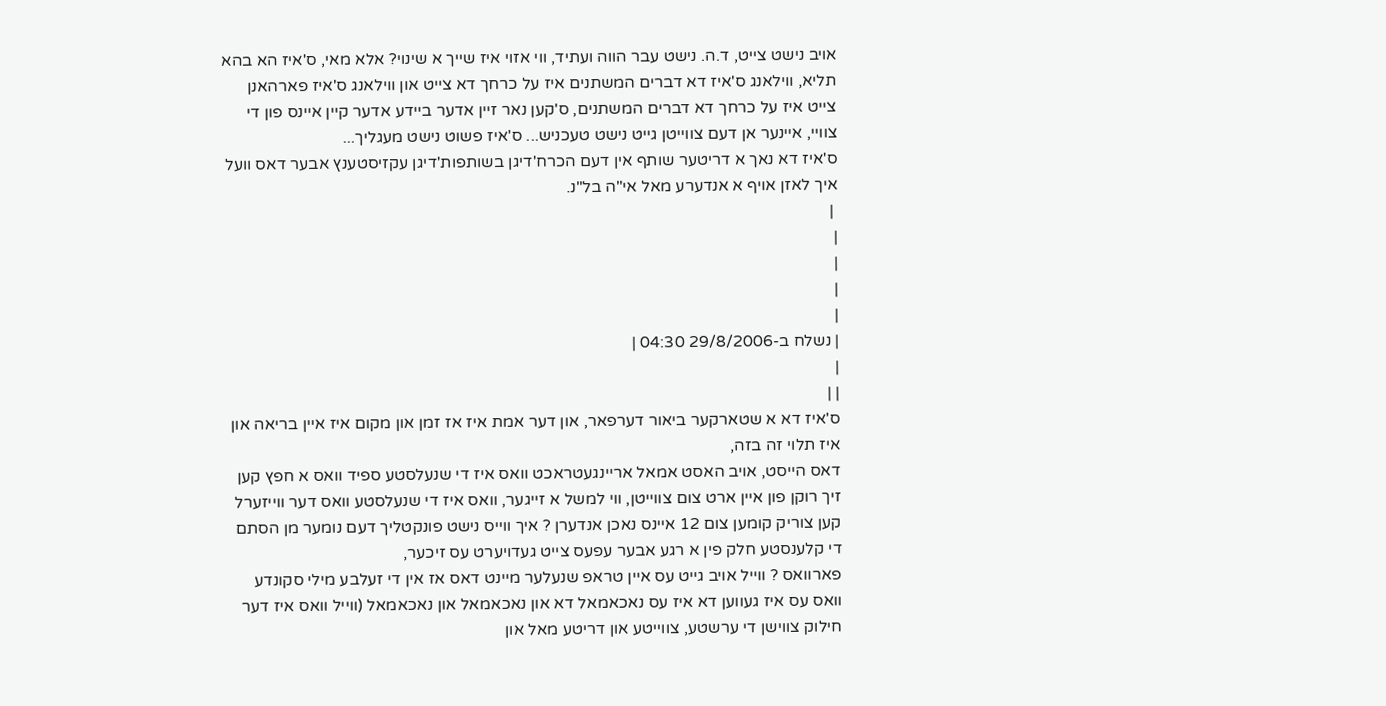אויב נישט צייט, ד.ה. נישט עבר הווה ועתיד, ווי אזוי איז שייך א שינוי? אלא מאי, ס'איז הא בהא תליא, ווילאנג ס'איז דא דברים המשתנים איז על כרחך דא צייט און ווילאנג ס'איז פארהאנן צייט איז על כרחך דא דברים המשתנים, ס'קען נאר זיין אדער ביידע אדער קיין איינס פון די צוויי, איינער אן דעם צווייטן גייט נישט טעכניש... ס'איז פשוט נישט מעגליך...
ס'איז דא נאך א דריטער שותף אין דעם הכרח'דיגן בשותפות'דיגן עקזיסטענץ אבער דאס וועל איך לאזן אויף א אנדערע מאל אי"ה בל"נ.
 |
|
|
|
|
| נשלח ב-29/8/2006 04:30 |
|
| |
ס'איז דא א שטארקער ביאור דערפאר, און דער אמת איז אז זמן און מקום איז איין בריאה און איז תלוי זה בזה,
דאס הייסט, אויב האסט אמאל אריינגעטראכט וואס איז די שנעלסטע ספיד וואס א חפץ קען זיך רוקן פון איין ארט צום צווייטן, ווי למשל א זייגער, וואס איז די שנעלסטע וואס דער ווייזערל קען צוריק קומען צום 12 איינס נאכן אנדערן ? איך ווייס נישט פונקטליך דעם נומער מן הסתם די קלענסטע חלק פין א רגע אבער עפעס צייט געדויערט עס זיכער,
פארוואס ? ווייל אויב גייט עס איין טראפ שנעלער מיינט דאס אז אין די זעלבע מילי סקונדע וואס עס איז געווען דא איז עס נאכאמאל דא און נאכאמאל און נאכאמאל (ווייל וואס איז דער חילוק צווישן די ערשטע, צווייטע און דריטע מאל און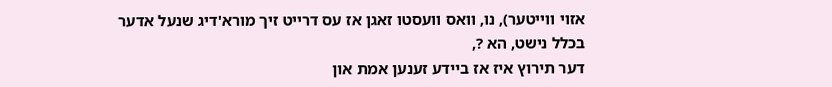אזוי ווייטער), נו, וואס וועסטו זאגן אז עס דרייט זיך מורא'דיג שנעל אדער בכלל נישט, הא ?,
דער תירוץ איז אז ביידע זענען אמת און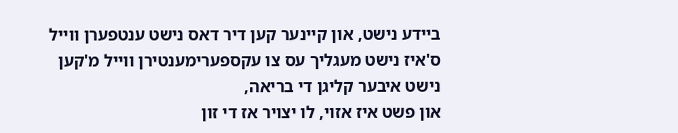ביידע נישט, און קיינער קען דיר דאס נישט ענטפערן ווייל ס'איז נישט מעגליך עס צו עקספערימענטירן ווייל מ'קען נישט איבער קליגן די בריאה,
און פשט איז אזוי, לו יצויר אז די זון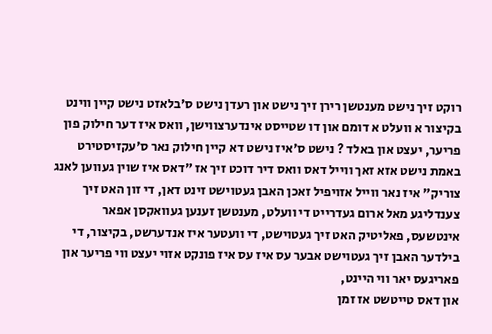רוקט זיך נישט מענטשן רירן זיך נישט און רעדן נישט ס'בלאזט נישט קיין ווינט בקיצור א וועלט א דומם און דו שטייסט אינדערצווישן, וואס איז דער חילוק פון פריער, יעצט און באלד ? נישט ס'איז נישט דא קיין חילוק נאר ס'עקזיסטירט באמת נישט אזא זאך ווייל דאס וואס דיר דוכט זיך אז "דאס איז שוין געווען לאנג צוריק" איז נאר ווייל אזויפיל זאכן האבן געטוישט זינט דאן, די זון האט זיך צענדליגע מאל ארום געדרייט די וועלט, מענטשן זענען געוואקסן אפאר אינטשעס, פאליטיק האט זיך געטוישט, די וועטער איז אנדערשט, בקיצור, די בילדער האבן זיך געטוישט אבער עס איז עס איז פונקט אזוי יעצט ווי פריער און פאריגעס יאר ווי היינט,
און דאס טייטשט אז זמן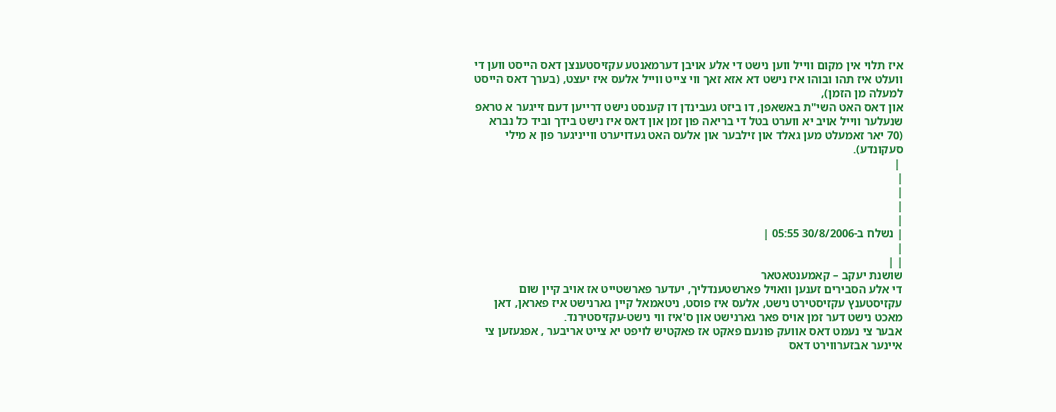איז תלוי אין מקום ווייל ווען נישט די אלע אויבן דערמאנטע עקזיסטענצן דאס הייסט ווען די וועלט איז תהו ובוהו איז נישט דא אזא זאך ווי צייט ווייל אלעס איז יעצט, (בערך דאס הייסט למעלה מן הזמן),
און דאס האט השי"ת באשאפן, דו ביזט געבינדן דו קענסט נישט דרייען דעם זייגער א טראפ שנעלער ווייל אויב יא ווערט בטל די בריאה פון זמן און דאס איז נישט בידך וביד כל נברא
(70 יאר זאמעלט מען גאלד און זילבער און אלעס האט געדויערט ווייניגער פון א מילי סעקונדע).
 |
|
|
|
|
| נשלח ב-30/8/2006 05:55 |
|
| |
שושנת יעקב – קאמענטאטאר
די אלע הסבירים זענען וואויל פארשטענדליך, יעדער פארשטייט אז אויב קיין שום עקזיסטענץ עקזיסטירט נישט, אלעס איז פוסט, ניטאמאל קיין גארנישט איז פאראן, דאן מאכט נישט דער זמן אויס פאר גארנישט און ס'איז ווי נישט-עקזיסטירנד.
אבער צי נעמט דאס אוועק פונעם פאקט אז פאקטיש לויפט יא צייט אריבער , אפגעזען צי איינער אבזערווירט דאס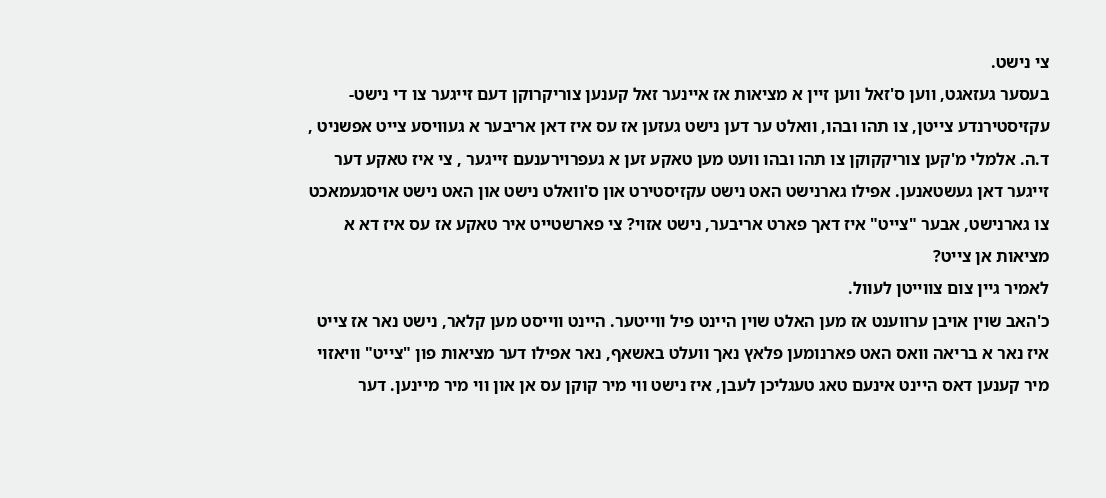צי נישט.
בעסער געזאגט, ווען ס'זאל ווען זיין א מציאות אז איינער זאל קענען צוריקרוקן דעם זייגער צו די נישט-עקזיסטירנדע צייטן, צו תהו ובהו, וואלט ער דען נישט געזען אז עס איז דאן אריבער א געוויסע צייט אפשניט , ד.ה. אלמלי מ'קען צוריקקוקן צו תהו ובהו וועט מען טאקע זען א געפרוירענעם זייגער , צי איז טאקע דער זייגער דאן געשטאנען. אפילו גארנישט האט נישט עקזיסטירט און ס'וואלט נישט און האט נישט אויסגעמאכט צו גארנישט, אבער "צייט" איז דאך פארט אריבער, נישט אזוי? צי פארשטייט איר טאקע אז עס איז דא א מציאות אן צייט?
לאמיר גיין צום צווייטן לעוול.
כ'האב שוין אויבן ערווענט אז מען האלט שוין היינט פיל ווייטער. היינט ווייסט מען קלאר, נישט נאר אז צייט איז נאר א בריאה וואס האט פארנומען פלאץ נאך וועלט באשאף, נאר אפילו דער מציאות פון "צייט" וויאזוי מיר קענען דאס היינט אינעם טאג טעגליכן לעבן, איז נישט ווי מיר קוקן עס אן און ווי מיר מיינען. דער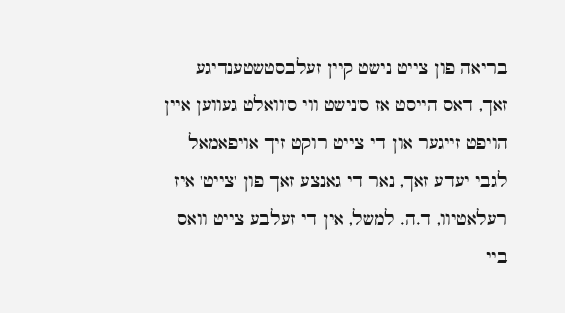בריאה פון צייט נישט קיין זעלבסטשטענדיגע זאך, דאס הייסט אז ס'נישט ווי ס'וואלט געווען איין הויפט זייגער און די צייט רוקט זיך אויפאמאל לגבי יעדע זאך, נאר די גאנצע זאך פון 'צייט' איז רעלאטיוו, ד.ה. למשל, אין די זעלבע צייט וואס ביי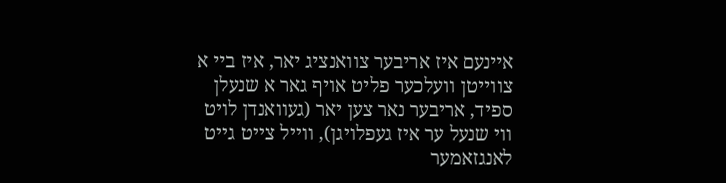איינעם איז אריבער צוואנציג יאר, איז ביי א צווייטן וועלכער פליט אויף גאר א שנעלן ספיד, אריבער נאר צען יאר (געוואנדן לויט ווי שנעל ער איז געפלויגן), ווייל צייט גייט לאנגזאמער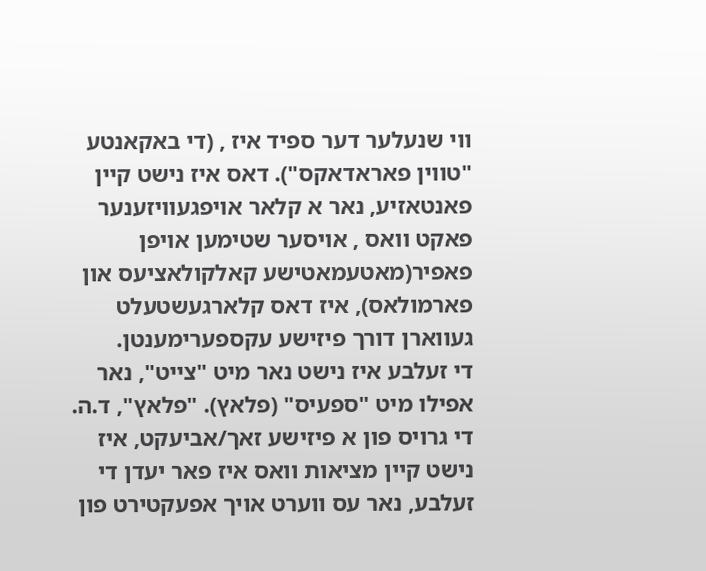ווי שנעלער דער ספיד איז , (די באקאנטע "טווין פאראדאקס"). דאס איז נישט קיין פאנטאזיע, נאר א קלאר אויפגעוויזענער פאקט וואס , אויסער שטימען אויפן פאפיר(מאטעמאטישע קאלקולאציעס און פארמולאס), איז דאס קלארגעשטעלט געווארן דורך פיזישע עקספערימענטן.
די זעלבע איז נישט נאר מיט "צייט", נאר אפילו מיט "ספעיס" (פלאץ). "פלאץ", ד.ה. די גרויס פון א פיזישע זאך/אביעקט, איז נישט קיין מציאות וואס איז פאר יעדן די זעלבע, נאר עס ווערט אויך אפעקטירט פון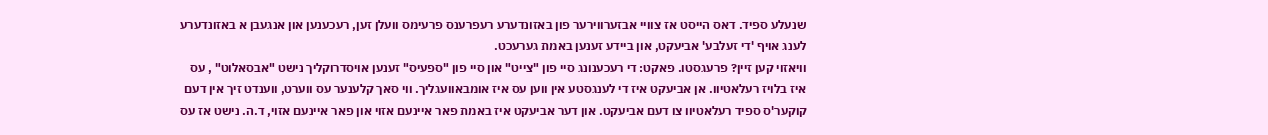שנעלע ספיד. דאס הייסט אז צוויי אבזערווירער פון באזונדערע רעפרענס פרעימס וועלן זען, רעכענען און אנגעבן א באזונדערע לענג אויף 'די זעלבע' אביעקט, און ביידע זענען באמת גערעכט.
וויאזוי קען זיין? פרעגסטו. פאקט: די רעכענונג סיי פון "צייט" און סיי פון "ספעיס" זענען אויסדרוקליך נישט "אבסאלוט" , עס איז בלויז רעלאטיוו. אן אביעקט איז די לענגסטע אין ווען עס איז אומבאוועגליך. ווי סאך קלענער עס ווערט, ווענדט זיך אין דעם קוקער'ס ספיד רעלאטיוו צו דעם אביעקט. און דער אביעקט איז באמת פאר איינעם אזוי און פאר איינעם אזוי, ד.ה. נישט אז עס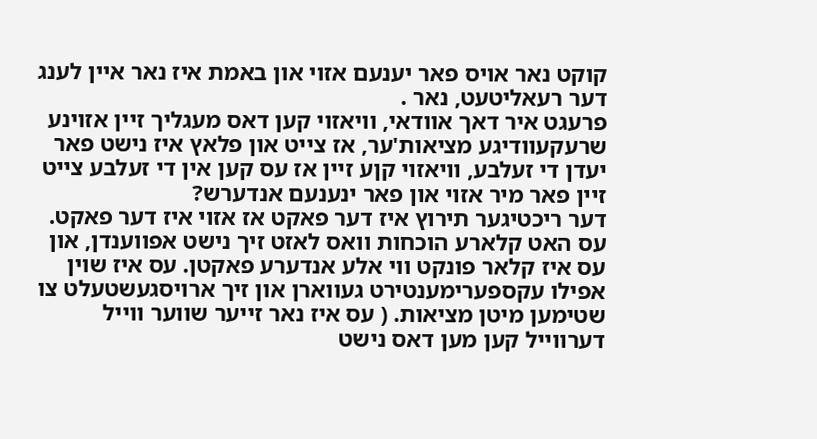קוקט נאר אויס פאר יענעם אזוי און באמת איז נאר איין לענג דער רעאליטעט, נאר .
פרעגט איר דאך אוודאי, וויאזוי קען דאס מעגליך זיין אזוינע שרעקעוודיגע מציאות'ער, אז צייט און פלאץ איז נישט פאר יעדן די זעלבע, וויאזוי קןע זיין אז עס קען אין די זעלבע צייט זיין פאר מיר אזוי און פאר ינענעם אנדערש?
דער ריכטיגער תירוץ איז דער פאקט אז אזוי איז דער פאקט. עס האט קלארע הוכחות וואס לאזט זיך נישט אפווענדן, און עס איז קלאר פונקט ווי אלע אנדערע פאקטן. עס איז שוין אפילו עקספערימענטירט געווארן און זיך ארויסגעשטעלט צו שטימען מיטן מציאות. ( עס איז נאר זייער שווער ווייל דערווייל קען מען דאס נישט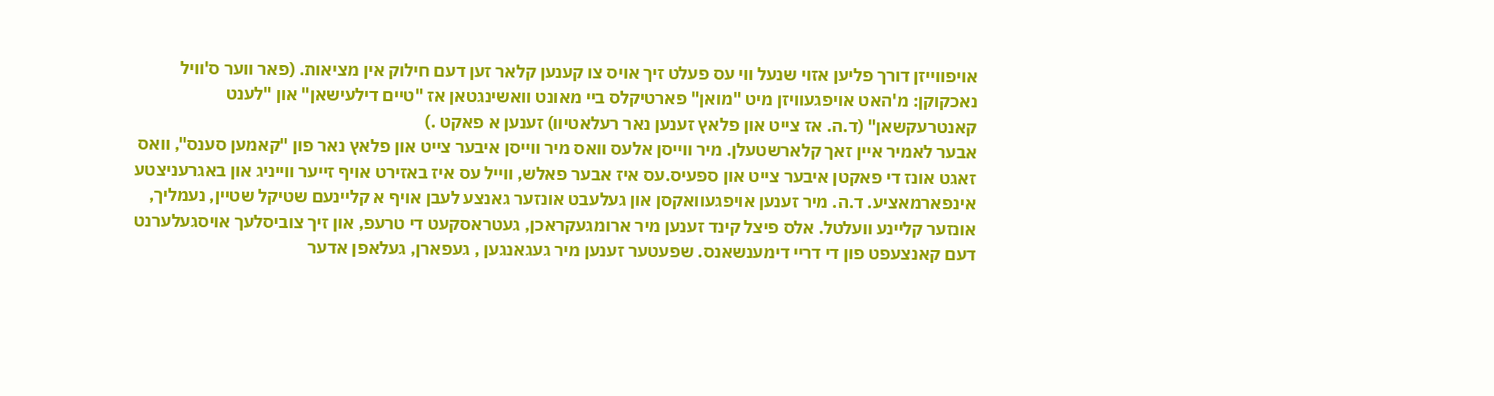אויפווייזן דורך פליען אזוי שנעל ווי עס פעלט זיך אויס צו קענען קלאר זען דעם חילוק אין מציאות. (פאר ווער ס'וויל נאכקוקן: מ'האט אויפגעוויזן מיט "מואן" פארטיקלס ביי מאונט וואשינגטאן אז "טיים דילעישאן" און "לענט קאנטרעקשאן" (ד.ה. אז צייט און פלאץ זענען נאר רעלאטיוו) זענען א פאקט .)
אבער לאמיר איין זאך קלארשטעלן. מיר ווייסן אלעס וואס מיר ווייסן איבער צייט און פלאץ נאר פון "קאמען סענס", וואס זאגט אונז די פאקטן איבער צייט און ספעיס.עס איז אבער פאלש, ווייל עס איז באזירט אויף זייער ווייניג און באגרעניצטע אינפארמאציע. ד.ה. מיר זענען אויפגעוואקסן און געלעבט אונזער גאנצע לעבן אויף א קליינעם שטיקל שטיין, נעמליך, אונזער קליינע וועלטל. אלס פיצל קינד זענען מיר ארומגעקראכן, געטראסקעט די טרעפ, און זיך צוביסלעך אויסגעלערנט דעם קאנצעפט פון די דריי דימענשאנס. שפעטער זענען מיר געגאנגען , געפארן, געלאפן אדער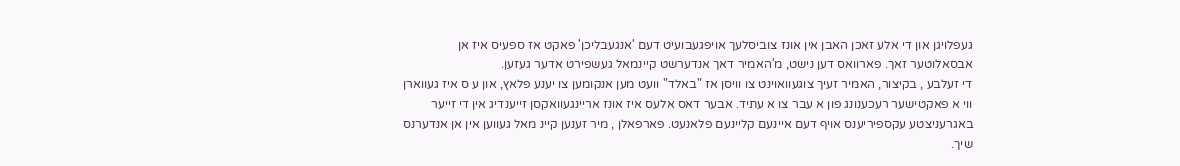געפלויגן און די אלע זאכן האבן אין אונז צוביסלעך אויפגעבועיט דעם 'אנגעבליכן' פאקט אז ספעיס איז אן אבסאלוטער זאך. פארוואס דען נישט, מ'האמיר דאך אנדערשט קיינמאל געשפירט אדער געזען.
די זעלבע , בקיצור, האמיר זעיך צוגעוואוינט צו וויסן אז "באלד" וועט מען אנקומען צו יענע פלאץ, און ע ס איז געווארן ווי א פאקטישער רעכענונג פון א עבר צו א עתיד. אבער דאס אלעס איז אונז אריינגעוואקסן זייענדיג אין די זייער באגרעניצטע עקספיריענס אויף דעם איינעם קליינעם פלאנעט. פארפאלן , מיר זענען קיינ מאל געווען אין אן אנדערנס שיך.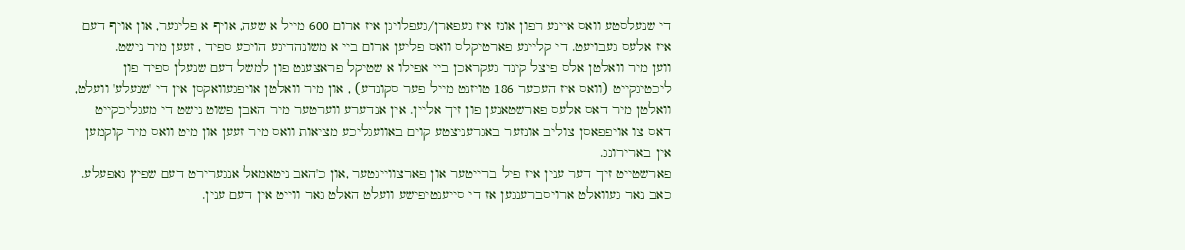די שנעלסטע וואס איינע רפון אונז איז געפארן/געפלויגן איז ארום 600 מייל א שעה, אויף א פליגער, און אויף דעם איז אלעס געבויעט. די קליינע פארטיקלס וואס פליען ארום ביי א משונהדיגע הויכע ספיד , זעען מיר נישט.
ווען מיר וואלטן אלס פיצל קינד געקראכן ביי אפילו א שטיקל פראצענט פון למשל דעם שנעלן ספיד פון ליכטיגקייט (וואס איז העכער 186 טויזנט מייל פער סקונדע) , און מיר וואלטן אויפגעוואקסן אין די 'שנעלע' וועלט, וואלטן מיר דאס אלעס פארשטאנען פון זיך אליין. אין אנדערע ווערטער מיר האבן פשוט נישט די מעגליכקייט דאס צו אויפפאסן צוליב אונזער באגרעניצטע קוים באוועגליכע מציאות וואס מיר זעען און מיט וואס מיר קוקמען אין בארירונג.
פארשטייט זיך דער ענין איז פיל ברייטער און פארצווייגטער ,און כ'האב ניטאמאל אנגערירט דעם שפיץ גאפעלע. כאב נאר געוואלט ארויסברענגען אז די סייענטיפישע וועלט האלט גאר ווייט אין דעם ענין.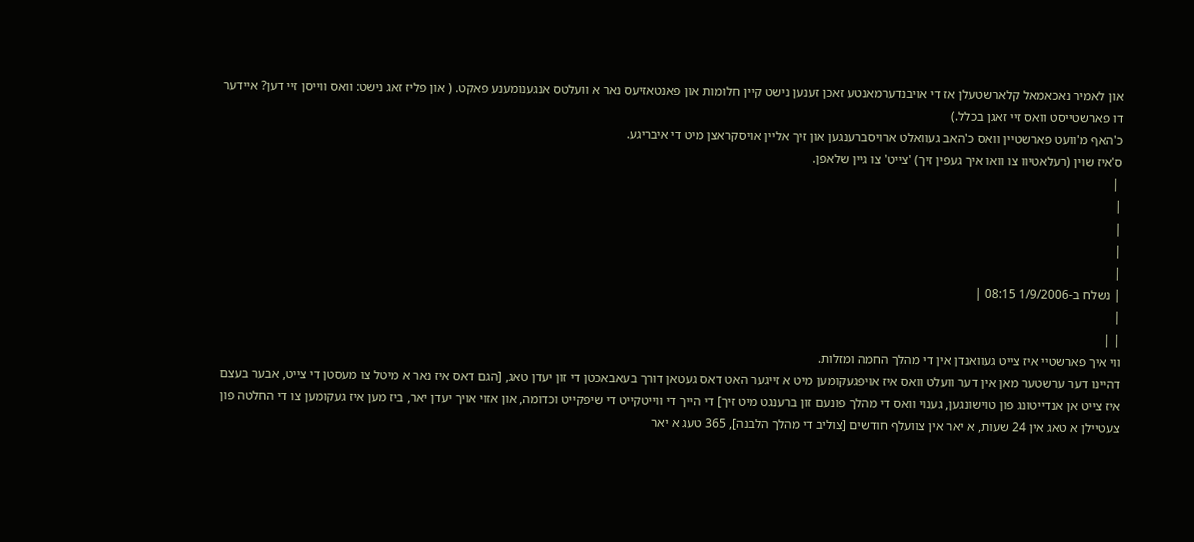און לאמיר נאכאמאל קלארשטעלן אז די אויבנדערמאנטע זאכן זענען נישט קיין חלומות און פאנטאזיעס נאר א וועלטס אנגענומענע פאקט. ( און פליז זאג נישט: וואס ווייסן זיי דען? איידער דו פארשטייסט וואס זיי זאגן בכלל.)
כ'האף מ'וועט פארשטיין וואס כ'האב געוואלט ארויסברענגען און זיך אליין אויסקראצן מיט די איבריגע.
ס'איז שוין (רעלאטיוו צו וואו איך געפין זיך) 'צייט' צו גיין שלאפן.
 |
|
|
|
|
| נשלח ב-1/9/2006 08:15 |
|
| |
ווי איך פארשטיי איז צייט געוואנדן אין די מהלך החמה ומזלות.
דהיינו דער ערשטער מאן אין דער וועלט וואס איז אויפגעקומען מיט א זייגער האט דאס געטאן דורך בעאבאכטן די זון יעדן טאג, [הגם דאס איז נאר א מיטל צו מעסטן די צייט, אבער בעצם איז צייט אן אנדייטונג פון טוישונגען, גענוי וואס די מהלך פונעם זון ברענגט מיט זיך] די הייך די ווייטקייט די שיפקייט וכדומה, און אזוי אויך יעדן יאר, ביז מען איז געקומען צו די החלטה פון צעטיילן א טאג אין 24 שעות, א יאר אין צוועלף חודשים [צוליב די מהלך הלבנה], 365 טעג א יאר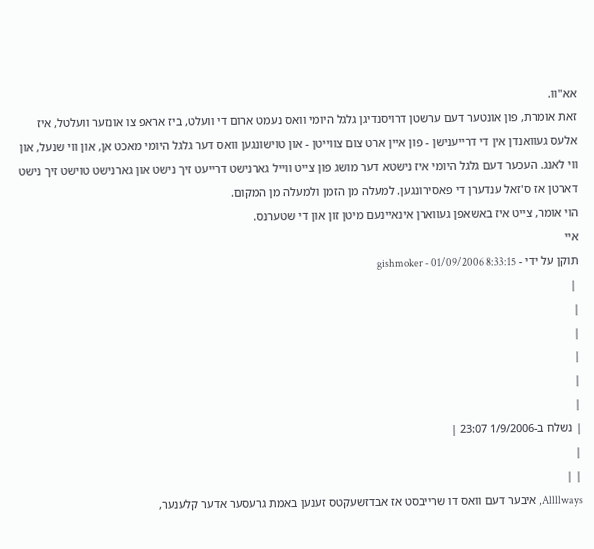אא"וו.
זאת אומרת, פון אונטער דעם ערשטן דרויסנדיגן גלגל היומי וואס נעמט ארום די וועלט, ביז אראפ צו אונזער וועלטל, איז אלעס געוואנדן אין די דרייענישן - פון איין ארט צום צווייטן - און טוישונגען וואס דער גלגל היומי מאכט אן, און ווי שנעל, און ווי לאנג. העכער דעם גלגל היומי איז נישטא דער מושג פון צייט ווייל גארנישט דרייעט זיך נישט און גארנישט טוישט זיך נישט דארטן אז ס'זאל ענדערן די פאסירונגען. למעלה מן הזמן ולמעלה מן המקום.
הוי אומר, צייט איז באשאפן געווארן אינאיינעם מיטן זון און די שטערנס.
איי
תוקן על ידי - gishmoker - 01/09/2006 8:33:15
 |
|
|
|
|
|
| נשלח ב-1/9/2006 23:07 |
|
| |
Allllways, איבער דעם וואס דו שרייבסט אז אבדזשעקטס זענען באמת גרעסער אדער קלענער,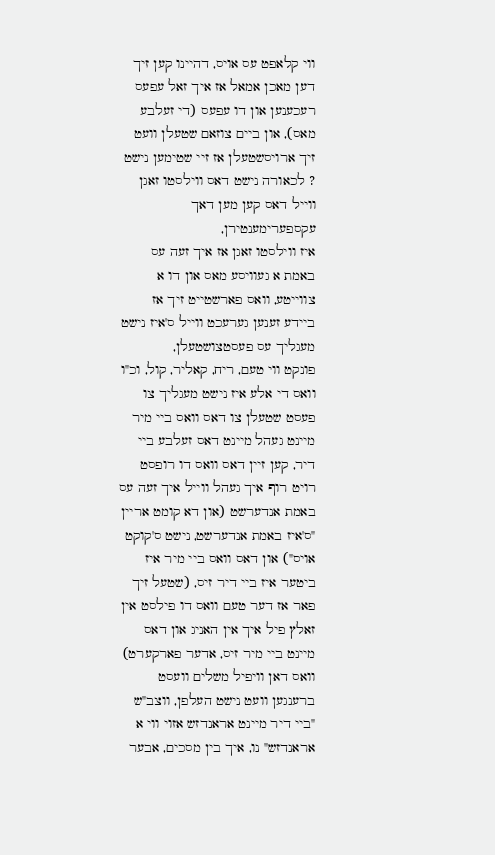ווי קלאפט עס אויס, דהיינו קען זיך דען מאכן אמאל אז איך זאל עפעס רעכענען און דו עפעס (די זעלבע מאס), און ביים צוזאם שטעלן וועט זיך ארויסשטעלן אז זיי שטימען נישט ? לכאורה נישט דאס ווילסטו זאגן ווייל דאס קען מען דאך עקספערימענטירן,
איז ווילסטו זאגן אז איך זעה עס באמת א געוויסע מאס און דו א צווייטע, וואס פארשטייט זיך אז ביידע זענען גערעכט ווייל ס'איז נישט מעגליך עס פעסטצושטעלן,
פונקט ווי טעם, ריח, קאליר, קול, וכ"ו וואס די אלע איז נישט מעגליך צו פעסט שטעלן צו דאס וואס ביי מיר מיינט געהל מיינט דאס זעלבע ביי דיר, קען זיין דאס וואס דו רופסט רויט רוף איך געהל ווייל איך זעה עס באמת אנדערשט (און דא קומט אריין "ס'איז באמת אנדערשט, נישט ס'קוקט אויס") און דאס וואס ביי מיר איז ביטער איז ביי דיר זיס, (שטעל זיך פאר אז דער טעם וואס דו פילסט אין זאלץ פיל איך אין האניג און דאס מיינט ביי מיר זיס, אדער פארקערט) וואס דאן וויפיל משלים וועסט ברענגען וועט נישט העלפן, ווצב"ש "ביי דיר מיינט אראנדזש אזוי ווי א אראנדזש" נו, איך בין מסכים, אבער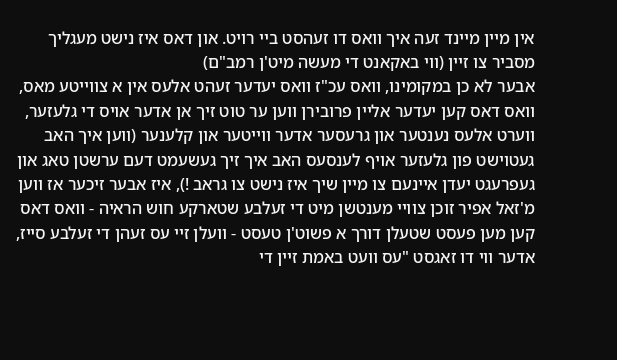אין מיין מיינד זעה איך וואס דו זעהסט ביי רויט. און דאס איז נישט מעגליך מסביר צו זיין (ווי באקאנט די מעשה מיט'ן רמב"ם)
אבער לא כן במקומינו, וואס עכ"ז וואס יעדער זעהט אלעס אין א צווייטע מאס, וואס דאס קען יעדער אליין פרובירן ווען ער טוט זיך אן אדער אויס די גלעזער, ווערט אלעס נענטער און גרעסער אדער ווייטער און קלענער (ווען איך האב געטוישט פון גלעזער אויף לענסעס האב איך זיך געשעמט דעם ערשטן טאג און געפרעגט יעדן איינעם צו מיין שיך איז נישט צו גראב !), איז אבער זיכער אז ווען מ'זאל אפיר זוכן צוויי מענטשן מיט די זעלבע שטארקע חוש הראיה - וואס דאס קען מען פעסט שטעלן דורך א פשוט'ן טעסט - וועלן זיי עס זעהן די זעלבע סייז, אדער ווי דו זאגסט "עס וועט באמת זיין די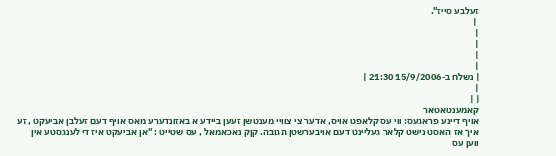זעלבע סייז".
 |
|
|
|
|
| נשלח ב-15/9/2006 21:30 |
|
| |
קאמענטאטאר
אויף דיינע פראגעס: ווי עס קלאפט אויס, אדער צי צוויי מענטשן זעען ביידע א באזונדערע מאס אויף דעם זעלבן אביעקט , זע איך אז האסט נישט קלאר געליינט דעם אויבערשטן תגובה. קןק נאכאמאל , עס שטייט : "אן אביעקט איז די לענגסטע אין ווען עס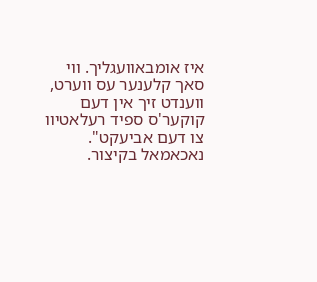איז אומבאוועגליך. ווי סאך קלענער עס ווערט, ווענדט זיך אין דעם קוקער'ס ספיד רעלאטיוו צו דעם אביעקט".
נאכאמאל בקיצור.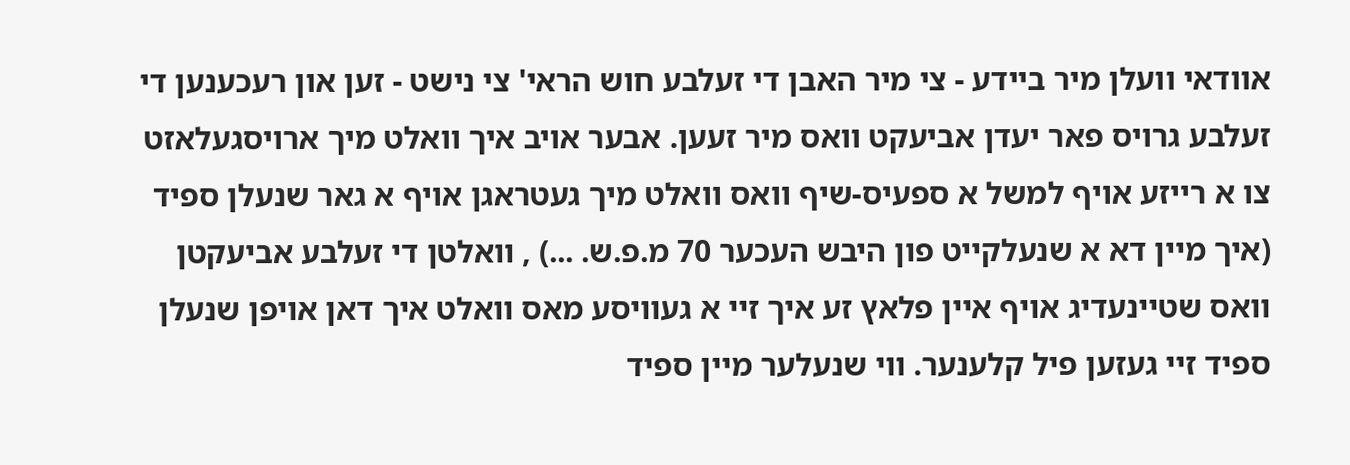אוודאי וועלן מיר ביידע - צי מיר האבן די זעלבע חוש הראי' צי נישט - זען און רעכענען די זעלבע גרויס פאר יעדן אביעקט וואס מיר זעען. אבער אויב איך וואלט מיך ארויסגעלאזט צו א רייזע אויף למשל א ספעיס-שיף וואס וואלט מיך געטראגן אויף א גאר שנעלן ספיד (איך מיין דא א שנעלקייט פון היבש העכער 70 מ.פ.ש. ...) , וואלטן די זעלבע אביעקטן וואס שטיינעדיג אויף איין פלאץ זע איך זיי א געוויסע מאס וואלט איך דאן אויפן שנעלן ספיד זיי געזען פיל קלענער. ווי שנעלער מיין ספיד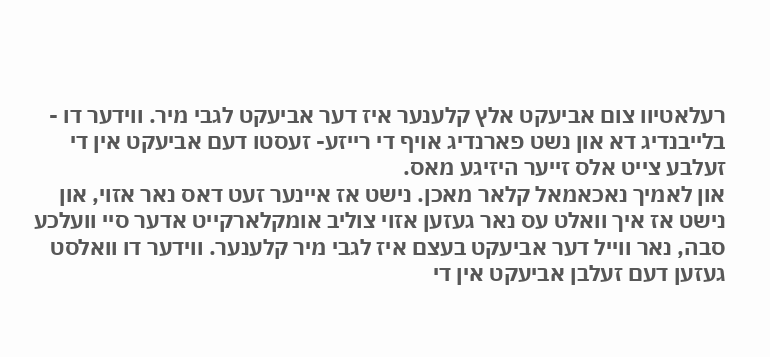רעלאטיוו צום אביעקט אלץ קלענער איז דער אביעקט לגבי מיר. ווידער דו - בלייבנדיג דא און נשט פארנדיג אויף די רייזע- זעסטו דעם אביעקט אין די זעלבע צייט אלס זייער היזיגע מאס.
און לאמיך נאכאמאל קלאר מאכן. נישט אז איינער זעט דאס נאר אזוי, און נישט אז איך וואלט עס נאר געזען אזוי צוליב אומקלארקייט אדער סיי וועלכע סבה, נאר ווייל דער אביעקט בעצם איז לגבי מיר קלענער. ווידער דו וואלסט געזען דעם זעלבן אביעקט אין די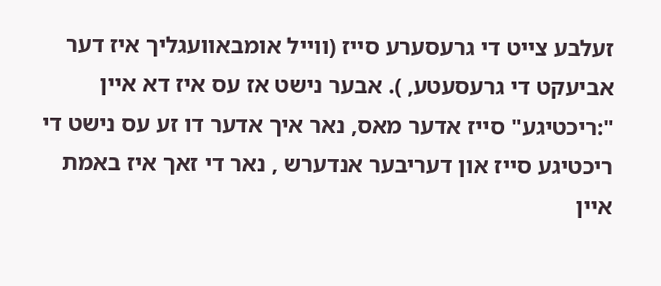זעלבע צייט די גרעסערע סייז (ווייל אומבאוועגליך איז דער אביעקט די גרעסעטע, ). אבער נישט אז עס איז דא איין ":ריכטיגע" סייז אדער מאס, נאר איך אדער דו זע עס נישט די ריכטיגע סייז און דעריבער אנדערש , נאר די זאך איז באמת איין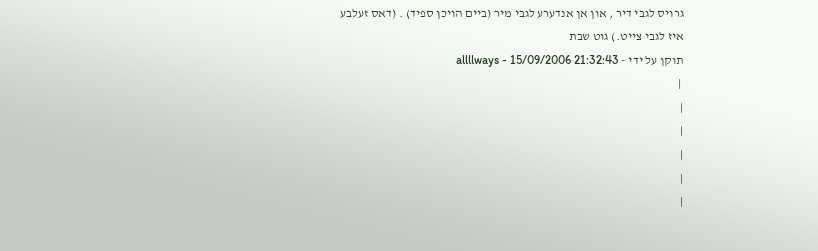גרויס לגבי דיר , און אן אנדערע לגבי מיר (ביים הויכן ספיד) . (דאס זעלבע איז לגבי צייט.) גוט שבת
תוקן על ידי - allllways - 15/09/2006 21:32:43
 |
|
|
|
|
|